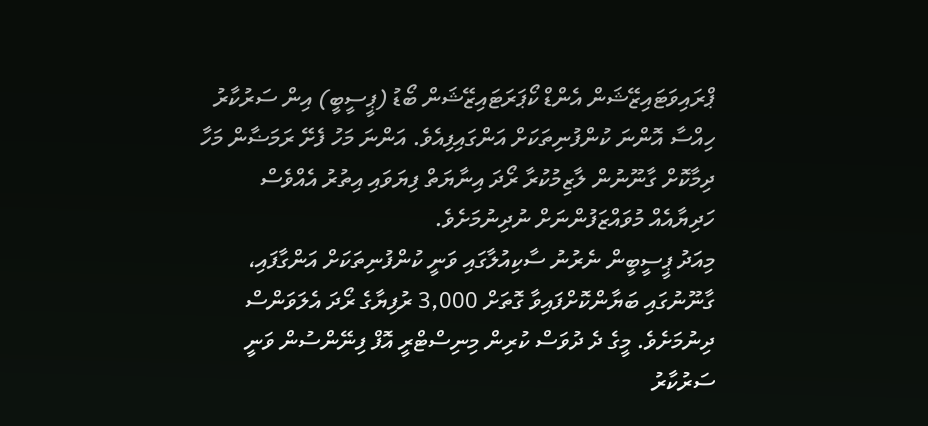ޕްރައިވަޓައިޒޭޝަން އެންޑް ކޯޕަރަޓައިޒޭޝަން ބޯޑު (ޕީސީބީ) އިން ސަރުކާރު ހިއްސާ އޮންނަ ކުންފުނިތަކަށް އަންގައިފިއެވެ. އަންނަ މަހު ފެށޭ ރަމަޟާން މަހާ ދިމާކޮށް ގާނޫނުން ލާޒިމުކުރާ ރޯދަ އިނާޔަތް ފިޔަވައި އިތުރު އެއްވެސް ހަދިޔާއެއް މުވައްޒަފުންނަށް ނުދިނުމަށެވެ.
މިއަދު ޕީސީބީން ނެރުނު ސާކިއުލާގައި ވަނީ ކުންފުނިތަކަށް އަންގާފައި، ގާނޫނުގައި ބަޔާންކޮށްފައިވާ ގޮތަށް 3,000 ރުފިޔާގެ ރޯދަ އެލަވަންސް ދިނުމަށެވެ. މީގެ ދެ ދުވަސް ކުރިން މިނިސްޓްރީ އޮފް ފިނޭންސުން ވަނީ ސަރުކާރު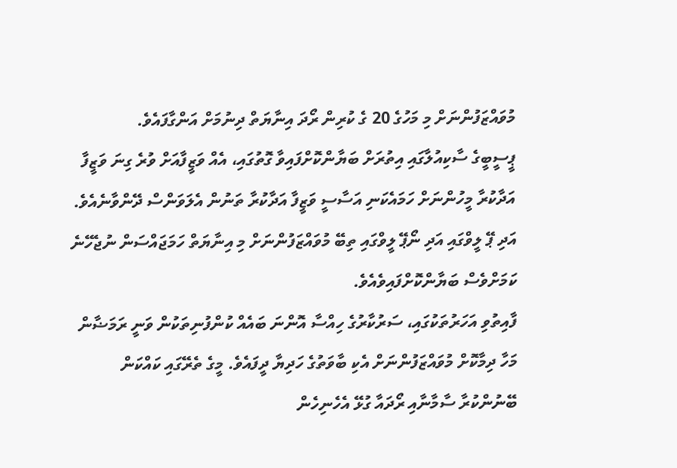މުވައްޒަފުންނަށް މި މަހުގެ 20 ގެ ކުރިން ރޯދަ އިނާޔަތް ދިނުމަށް އަންގާފައެވެ.
ޕީސީބީގެ ސާކިއުލާގައި އިތުރަށް ބަޔާންކޮށްފައިވާ ގޮތުގައި، އެއް ވަޒީފާއަށް ވުރެ ގިނަ ވަޒީފާ އަދާކުރާ މީހުންނަށް ހަމައެކަނި އަސާސީ ވަޒީފާ އަދާކުރާ ތަނުން އެލަވަންސް ދޭންވާނެއެވެ. އަދި ޕޭ ލީވްގައި އަދި ނޯޕޭ ލީވްގައި ތިބޭ މުވައްޒަފުންނަށް މި އިނާޔަތް ހަމަޖައްސަން ނުޖެހޭނެ ކަމަށްވެސް ބަޔާންކޮށްފައިވެއެވެ.
ފާއިތުވި އަހަރުތަކުގައި، ސަރުކާރުގެ ހިއްސާ އޮންނަ ބައެއް ކުންފުނިތަކުން ވަނީ ރަމަޟާން މަހާ ދިމާކޮށް މުވައްޒަފުންނަށް އެކި ބާވަތުގެ ހަދިޔާ ދީފައެވެ. މީގެ ތެރޭގައި ކައްކަން ބޭނުންކުރާ ސާމާނާއި ރޯދައާ ގުޅޭ އެހެނިހެން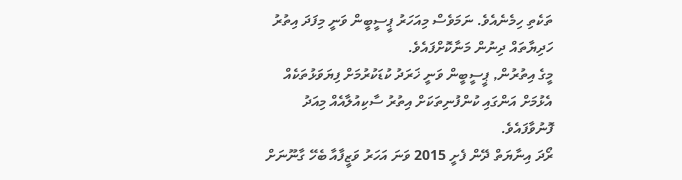ތަކެތި ހިމެނެއެވެ. ނަމަވެސް މިއަހަރު ޕީސީބީން ވަނީ މިފަދަ އިތުރު ހަދިޔާތައް ދިނުން މަނާކޮށްފައެވެ.
މީގެ އިތުރުން, ޕީސީބީން ވަނީ ޚަރަދު ކުޑަކުރުމަށް ފިޔަވަޅުތަކެއް އެޅުމަށް އަންގައި ކުންފުނިތަކަށް އިތުރު ސާކިއުލާއެއް މިއަދު ފޮނުވާފައެވެ.
ރޯދަ އިނާޔަތް ދޭން ފެށީ 2015 ވަނަ އަހަރު ވަޒީފާއާ ބެހޭ ގާނޫނަށް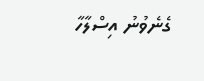ގެނެވުނު އިސްލާހާ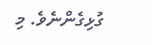ގުޅިގެންނެވެ. މި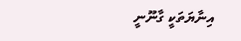އިނާޔަތަކީ ގާނޫނީ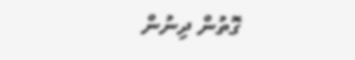ގޮތުން ދިނުން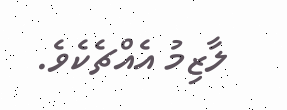ލާޒިމު އެއްޗެކެވެ.